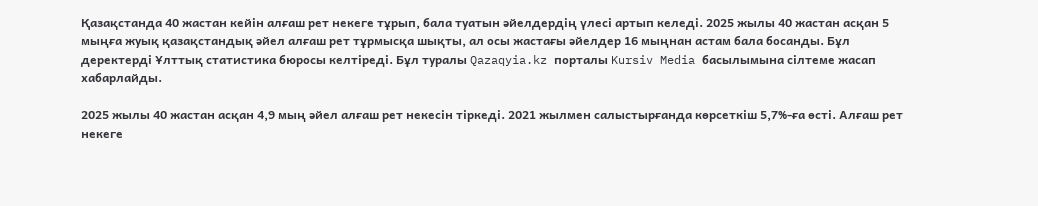Қазақстанда 40 жастан кейін алғаш рет некеге тұрып, бала туатын әйелдердің үлесі артып келеді. 2025 жылы 40 жастан асқан 5 мыңға жуық қазақстандық әйел алғаш рет тұрмысқа шықты, ал осы жастағы әйелдер 16 мыңнан астам бала босанды. Бұл деректерді Ұлттық статистика бюросы келтіреді. Бұл туралы Qazaqyia.kz порталы Kursiv Media басылымына сілтеме жасап хабарлайды.

2025 жылы 40 жастан асқан 4,9 мың әйел алғаш рет некесін тіркеді. 2021 жылмен салыстырғанда көрсеткіш 5,7%-ға өсті. Алғаш рет некеге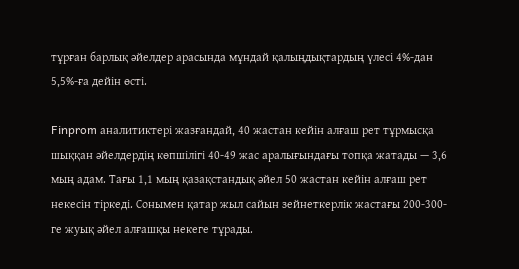тұрған барлық әйелдер арасында мұндай қалыңдықтардың үлесі 4%-дан 5,5%-ға дейін өсті.

Finprom аналитиктері жазғандай, 40 жастан кейін алғаш рет тұрмысқа шыққан әйелдердің көпшілігі 40-49 жас аралығындағы топқа жатады — 3,6 мың адам. Тағы 1,1 мың қазақстандық әйел 50 жастан кейін алғаш рет некесін тіркеді. Сонымен қатар жыл сайын зейнеткерлік жастағы 200-300-ге жуық әйел алғашқы некеге тұрады.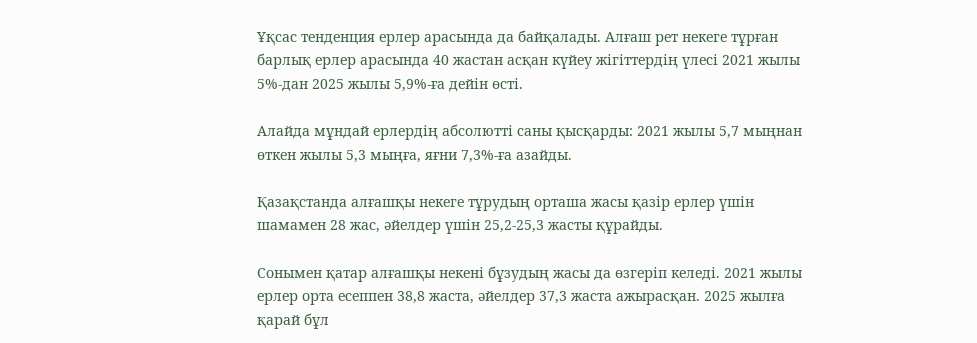Ұқсас тенденция ерлер арасында да байқалады. Алғаш рет некеге тұрған барлық ерлер арасында 40 жастан асқан күйеу жігіттердің үлесі 2021 жылы 5%-дан 2025 жылы 5,9%-ға дейін өсті.

Алайда мұндай ерлердің абсолютті саны қысқарды: 2021 жылы 5,7 мыңнан өткен жылы 5,3 мыңға, яғни 7,3%-ға азайды.

Қазақстанда алғашқы некеге тұрудың орташа жасы қазір ерлер үшін шамамен 28 жас, әйелдер үшін 25,2-25,3 жасты құрайды.

Сонымен қатар алғашқы некені бұзудың жасы да өзгеріп келеді. 2021 жылы ерлер орта есеппен 38,8 жаста, әйелдер 37,3 жаста ажырасқан. 2025 жылға қарай бұл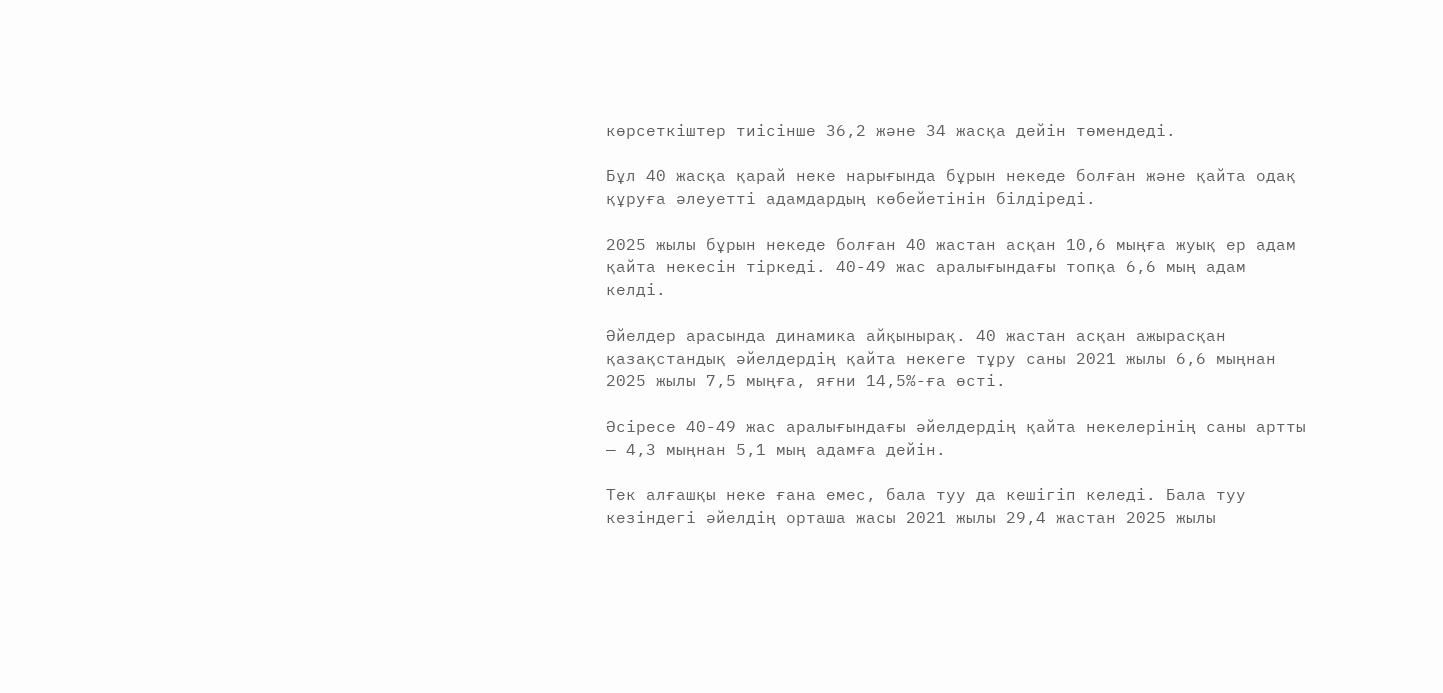көрсеткіштер тиісінше 36,2 және 34 жасқа дейін төмендеді.

Бұл 40 жасқа қарай неке нарығында бұрын некеде болған және қайта одақ құруға әлеуетті адамдардың көбейетінін білдіреді.

2025 жылы бұрын некеде болған 40 жастан асқан 10,6 мыңға жуық ер адам қайта некесін тіркеді. 40-49 жас аралығындағы топқа 6,6 мың адам келді.

Әйелдер арасында динамика айқынырақ. 40 жастан асқан ажырасқан қазақстандық әйелдердің қайта некеге тұру саны 2021 жылы 6,6 мыңнан 2025 жылы 7,5 мыңға, яғни 14,5%-ға өсті.

Әсіресе 40-49 жас аралығындағы әйелдердің қайта некелерінің саны артты — 4,3 мыңнан 5,1 мың адамға дейін.

Тек алғашқы неке ғана емес, бала туу да кешігіп келеді. Бала туу кезіндегі әйелдің орташа жасы 2021 жылы 29,4 жастан 2025 жылы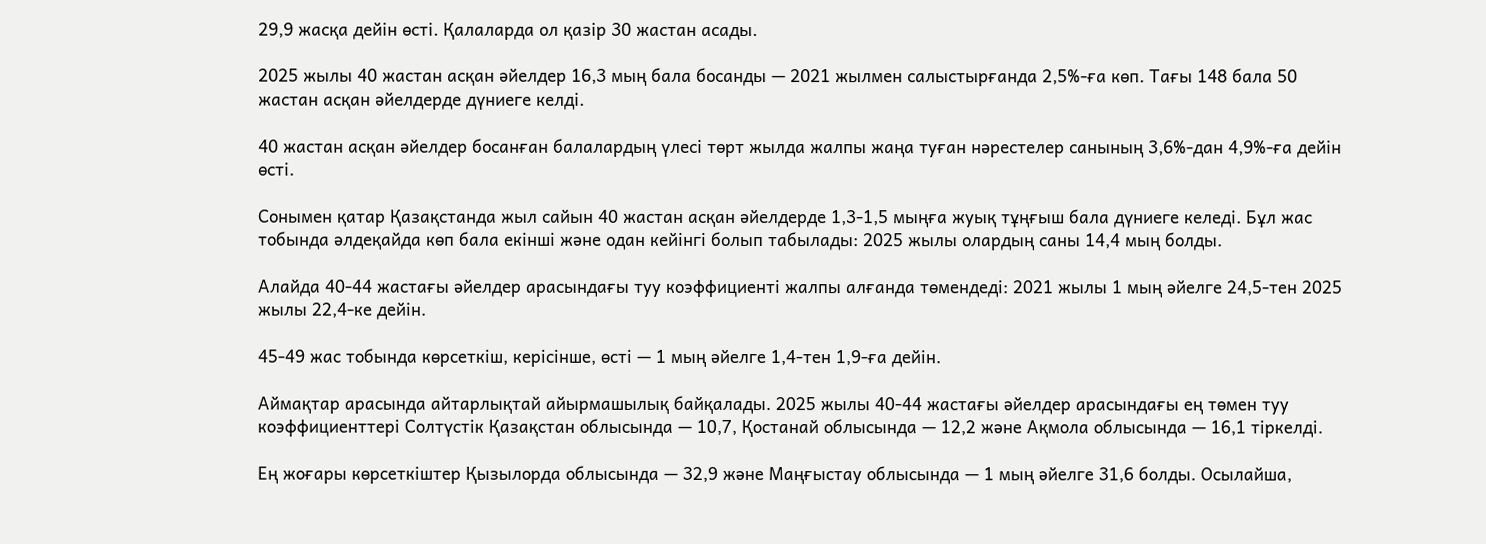29,9 жасқа дейін өсті. Қалаларда ол қазір 30 жастан асады.

2025 жылы 40 жастан асқан әйелдер 16,3 мың бала босанды — 2021 жылмен салыстырғанда 2,5%-ға көп. Тағы 148 бала 50 жастан асқан әйелдерде дүниеге келді.

40 жастан асқан әйелдер босанған балалардың үлесі төрт жылда жалпы жаңа туған нәрестелер санының 3,6%-дан 4,9%-ға дейін өсті.

Сонымен қатар Қазақстанда жыл сайын 40 жастан асқан әйелдерде 1,3-1,5 мыңға жуық тұңғыш бала дүниеге келеді. Бұл жас тобында әлдеқайда көп бала екінші және одан кейінгі болып табылады: 2025 жылы олардың саны 14,4 мың болды.

Алайда 40-44 жастағы әйелдер арасындағы туу коэффициенті жалпы алғанда төмендеді: 2021 жылы 1 мың әйелге 24,5-тен 2025 жылы 22,4-ке дейін.

45-49 жас тобында көрсеткіш, керісінше, өсті — 1 мың әйелге 1,4-тен 1,9-ға дейін.

Аймақтар арасында айтарлықтай айырмашылық байқалады. 2025 жылы 40-44 жастағы әйелдер арасындағы ең төмен туу коэффициенттері Солтүстік Қазақстан облысында — 10,7, Қостанай облысында — 12,2 және Ақмола облысында — 16,1 тіркелді.

Ең жоғары көрсеткіштер Қызылорда облысында — 32,9 және Маңғыстау облысында — 1 мың әйелге 31,6 болды. Осылайша,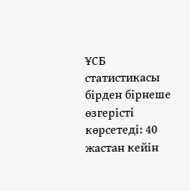ҰСБ статистикасы бірден бірнеше өзгерісті көрсетеді: 40 жастан кейін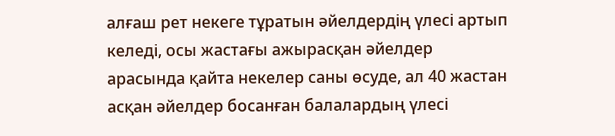алғаш рет некеге тұратын әйелдердің үлесі артып келеді, осы жастағы ажырасқан әйелдер арасында қайта некелер саны өсуде, ал 40 жастан асқан әйелдер босанған балалардың үлесі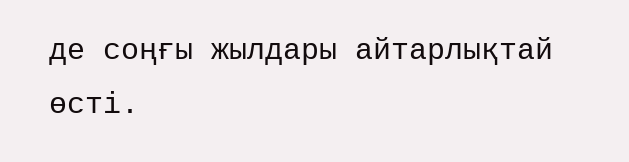де соңғы жылдары айтарлықтай өсті.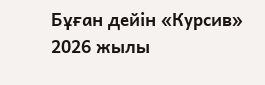Бұған дейін «Курсив» 2026 жылы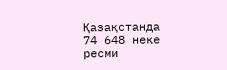Қазақстанда 74 648 неке ресми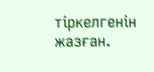тіркелгенін жазған.